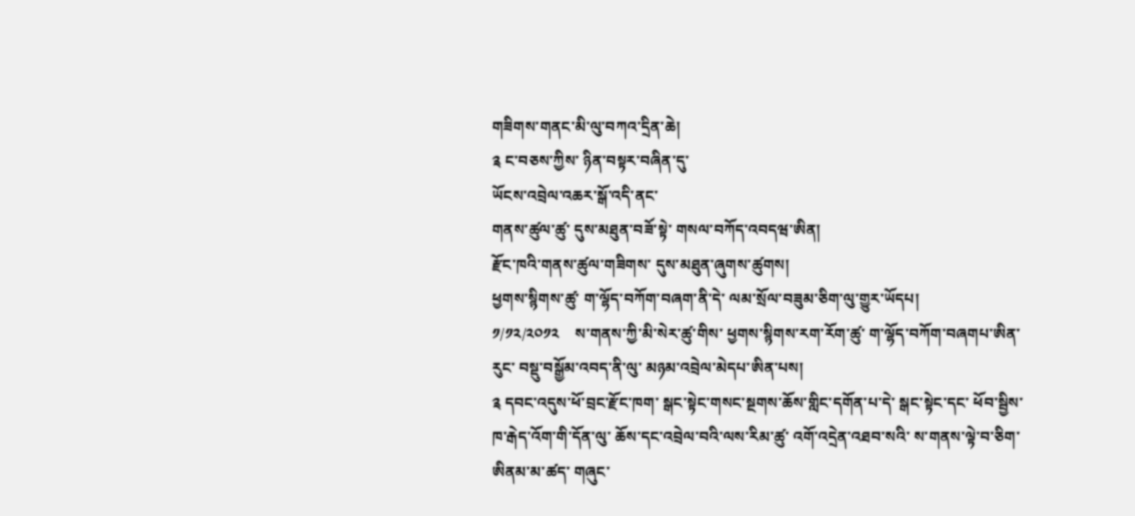གཟིགས་གནང་མི་ལུ་བཀའ་དྲིན་ཆེ།
༉ ང་བཅས་ཀྱིས་ ཉིན་བསྟར་བཞིན་དུ་
ཡོངས་འབྲེལ་འཆར་སྒོ་འདི་ནང་
གནས་ཚུལ་ཚུ་ དུས་མཐུན་བཟོ་སྟེ་ གསལ་བཀོད་འབདཝ་ཨིན།
རྫོང་ཁའི་གནས་ཚུལ་གཟིགས་ དུས་མཐུན་ཞུགས་ཚུགས།
ཕྱགས་སྙིགས་ཚུ་ ག་ལྷོད་བཀོག་བཞག་ནི་དེ་ ལམ་སྲོལ་བཟུམ་ཅིག་ལུ་གྱུར་ཡོདཔ།
༡/༡༢/༢༠༡༢    ས་གནས་ཀྱི་མི་སེར་ཚུ་གིས་ ཕྱགས་སྙིགས་རག་རོག་ཚུ་ ག་ལྷོད་བཀོག་བཞགཔ་ཨིན་རུང་ བསྡུ་བསྒྱོམ་འབད་ནི་ལུ་ མཉམ་འབྲེལ་མེདཔ་ཨིན་པས།
༉ དབང་འདུས་ཕོ་བྲང་རྫོང་ཁག་ སྒང་སྟེང་གསང་སྔགས་ཆོས་གླིང་དགོན་པ་དེ་ སྒང་སྟེང་དང་ ཕོབ་སྦྱིས་ཁ་རྒེད་འོག་གི་དོན་ལུ་ ཆོས་དང་འབྲེལ་བའི་ལས་རིམ་ཚུ་ འགོ་འདྲེན་འཐབ་སའི་ ས་གནས་ལྟེ་བ་ཅིག་ཨིནམ་མ་ཚད་ གཞུང་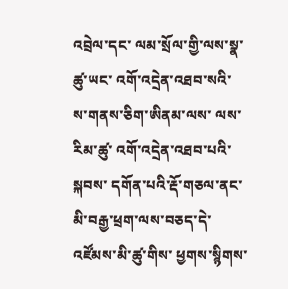འབྲེལ་དང་ ལམ་སྲོལ་གྱི་ལས་སྣ་ཚུ་ཡང་ འགོ་འདྲེན་འཐབ་སའི་ ས་གནས་ཅིག་ཨིནམ་ལས་ ལས་རིམ་ཚུ་ འགོ་འདྲེན་འཐབ་པའི་སྐབས་ དགོན་པའི་རྡོ་གཅལ་ནང་ མི་བརྒྱ་ཕྲག་ལས་བཅད་དེ་ འཛོམས་མི་ཚུ་གིས་ ཕྱགས་སྙིགས་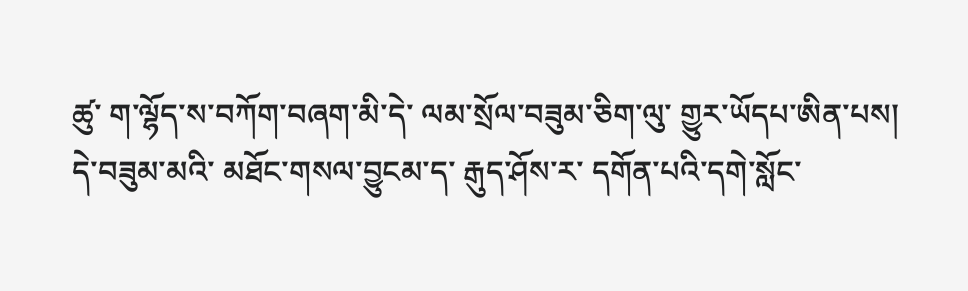ཚུ་ ག་ལྷོད་ས་བཀོག་བཞག་མི་དེ་ ལམ་སྲོལ་བཟུམ་ཅིག་ལུ་ གྱུར་ཡོདཔ་ཨིན་པས།
དེ་བཟུམ་མའི་ མཐོང་གསལ་བྱུངམ་ད་ རྒུད་ཤོས་ར་ དགོན་པའི་དགེ་སློང་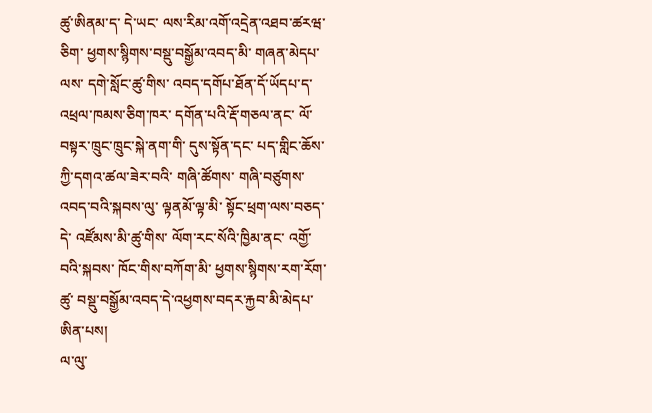ཚུ་ཨིནམ་ད་ དེ་ཡང་ ལས་རིམ་འགོ་འདྲེན་འཐབ་ཚརཝ་ཅིག་ ཕྱགས་སྙིགས་བསྡུ་བསྒྱོམ་འབད་མི་ གཞན་མེདཔ་ལས་ དགེ་སློང་ཚུ་གིས་ འབད་དགོཔ་ཐོན་དོ་ཡོདཔ་ད་ འཕྲལ་ཁམས་ཅིག་ཁར་ དགོན་པའི་རྡོ་གཅལ་ནང་ ལོ་བསྟར་ཁྲུང་ཁྲུང་སྐེ་ནག་གི་ དུས་སྟོན་དང་ པད་གླིང་ཆོས་ཀྱི་དགའ་ཚལ་ཟེར་བའི་ གཞི་ཚོགས་ གཞི་བཙུགས་འབད་བའི་སྐབས་ལུ་ ལྟནམོ་ལྟ་མི་ སྟོང་ཕྲག་ལས་བཅད་དེ་ འཛོམས་མི་ཚུ་གིས་ ལོག་རང་སོའི་ཁྱིམ་ནང་ འགྱོ་བའི་སྐབས་ ཁོང་གིས་བཀོག་མི་ ཕྱགས་སྙིགས་རག་རོག་ཚུ་ བསྡུ་བསྒྱོམ་འབད་དེ་འཕྱགས་བདར་རྐྱབ་མི་མེདཔ་ཨིན་པས།
ལ་ལུ་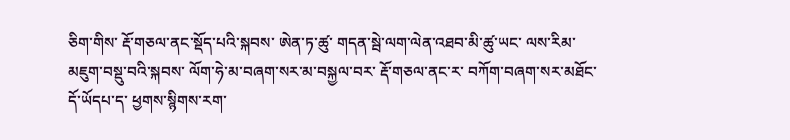ཅིག་གིས་ རྡོ་གཅལ་ནང་སྡོད་པའི་སྐབས་ ཨེན་ཏ་ཚུ་ གདན་སྦེ་ལག་ལེན་འཐབ་མི་ཚུ་ཡང་ ལས་རིམ་མཇུག་བསྡུ་བའི་སྐབས་ ལོག་ཧེ་མ་བཞག་སར་མ་བསྐྱལ་བར་ རྡོ་གཅལ་ནང་ར་ བཀོག་བཞག་སར་མཐོང་དོ་ཡོདཔ་ད་ ཕྱགས་སྙིགས་རག་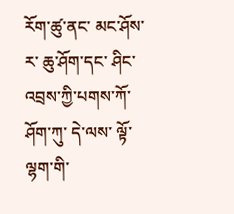རོག་ཚུ་ནང་ མང་ཤོས་ར་ ཆུ་ཤོག་དང་ ཤིང་འབྲས་ཀྱི་པགས་ཀོ་ ཤོག་ཀུ་ དེ་ལས་ ལྟོ་ལྷག་གི་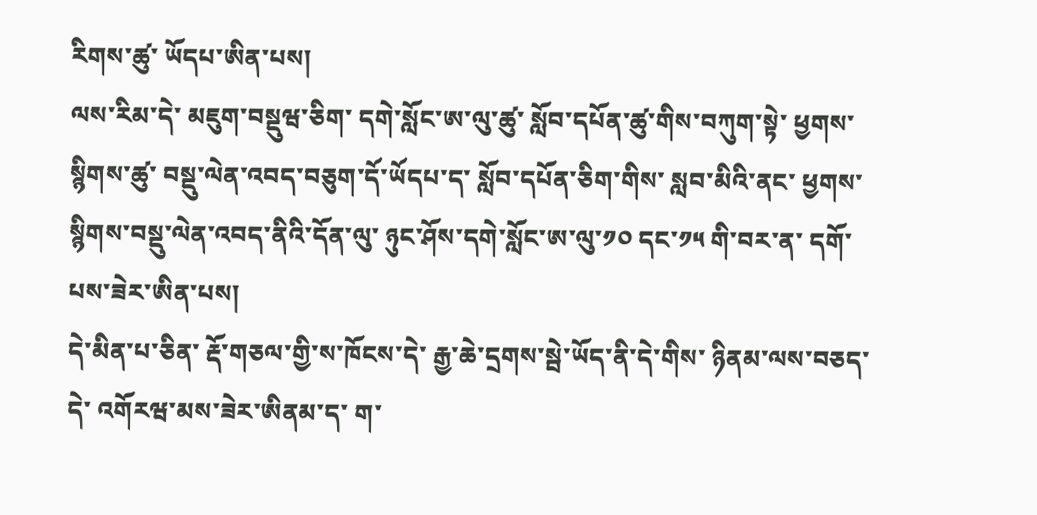རིགས་ཚུ་ ཡོདཔ་ཨིན་པས།
ལས་རིམ་དེ་ མཇུག་བསྡུཝ་ཅིག་ དགེ་སློང་ཨ་ལུ་ཚུ་ སློབ་དཔོན་ཚུ་གིས་བཀུག་སྟེ་ ཕྱགས་སྙིགས་ཚུ་ བསྡུ་ལེན་འབད་བཅུག་དོ་ཡོདཔ་ད་ སློབ་དཔོན་ཅིག་གིས་ སླབ་མིའི་ནང་ ཕྱགས་སྙིགས་བསྡུ་ལེན་འབད་ནིའི་དོན་ལུ་ ཉུང་ཤོས་དགེ་སློང་ཨ་ལུ་༡༠ དང་༡༥ གི་བར་ན་ དགོ་པས་ཟེར་ཨིན་པས།
དེ་མིན་པ་ཅིན་ རྡོ་གཅལ་གྱི་ས་ཁོངས་དེ་ རྒྱ་ཆེ་དྲགས་སྦེ་ཡོད་ནི་དེ་གིས་ ཉིནམ་ལས་བཅད་དེ་ འགོརཝ་མས་ཟེར་ཨིནམ་ད་ ག་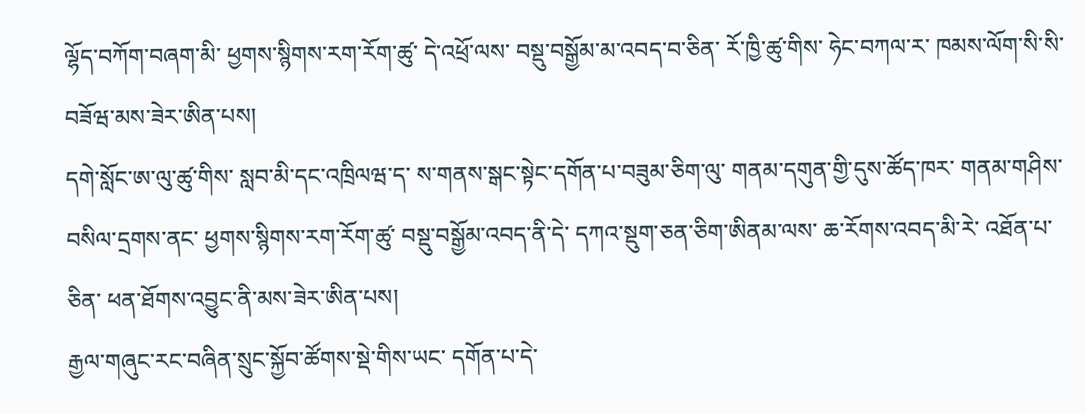ལྷོད་བཀོག་བཞག་མི་ ཕྱགས་སྙིགས་རག་རོག་ཚུ་ དེ་འཕྲོ་ལས་ བསྡུ་བསྒྱོམ་མ་འབད་བ་ཅིན་ རོ་ཁྱི་ཚུ་གིས་ ཧེང་བཀལ་ར་ ཁམས་ལོག་སི་སི་ བཟོཝ་མས་ཟེར་ཨིན་པས།
དགེ་སློང་ཨ་ལུ་ཚུ་གིས་ སླབ་མི་དང་འཁྲིལཝ་ད་ ས་གནས་སྒང་སྟེང་དགོན་པ་བཟུམ་ཅིག་ལུ་ གནམ་དགུན་གྱི་དུས་ཚོད་ཁར་ གནམ་གཤིས་བསིལ་དྲགས་ནང་ ཕྱགས་སྙིགས་རག་རོག་ཚུ་ བསྡུ་བསྒྱོམ་འབད་ནི་དེ་ དཀའ་སྡུག་ཅན་ཅིག་ཨིནམ་ལས་ ཆ་རོགས་འབད་མི་རེ་ འཐོན་པ་ཅིན་ ཕན་ཐོགས་འབྱུང་ནི་མས་ཟེར་ཨིན་པས།
རྒྱལ་གཞུང་རང་བཞིན་སྲུང་སྐྱོབ་ཚོགས་སྡེ་གིས་ཡང་ དགོན་པ་དེ་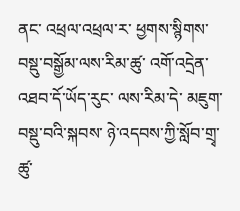ནང་ འཕྲལ་འཕྲལ་ར་ ཕྱགས་སྙིགས་བསྡུ་བསྒྱོམ་ལས་རིམ་ཚུ་ འགོ་འདྲེན་འཐབ་དོ་ཡོད་རུང་ ལས་རིམ་དེ་ མཇུག་བསྡུ་བའི་སྐབས་ ཉེ་འདབས་ཀྱི་སློབ་གྲྭ་ཚུ་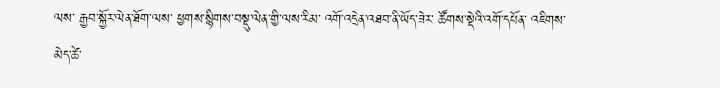ལས་ རྒྱབ་སྐྱོར་ལེན་ཐོག་ལས་ ཕྱགས་སྙིགས་བསྡུ་ལེན་གྱི་ལས་རིམ་ འགོ་འདྲེན་འཐབ་ནི་ཡོད་ཟེར་ ཚོགས་སྡེའི་འགོ་དཔོན་ འཇིགས་མེད་ཚེ་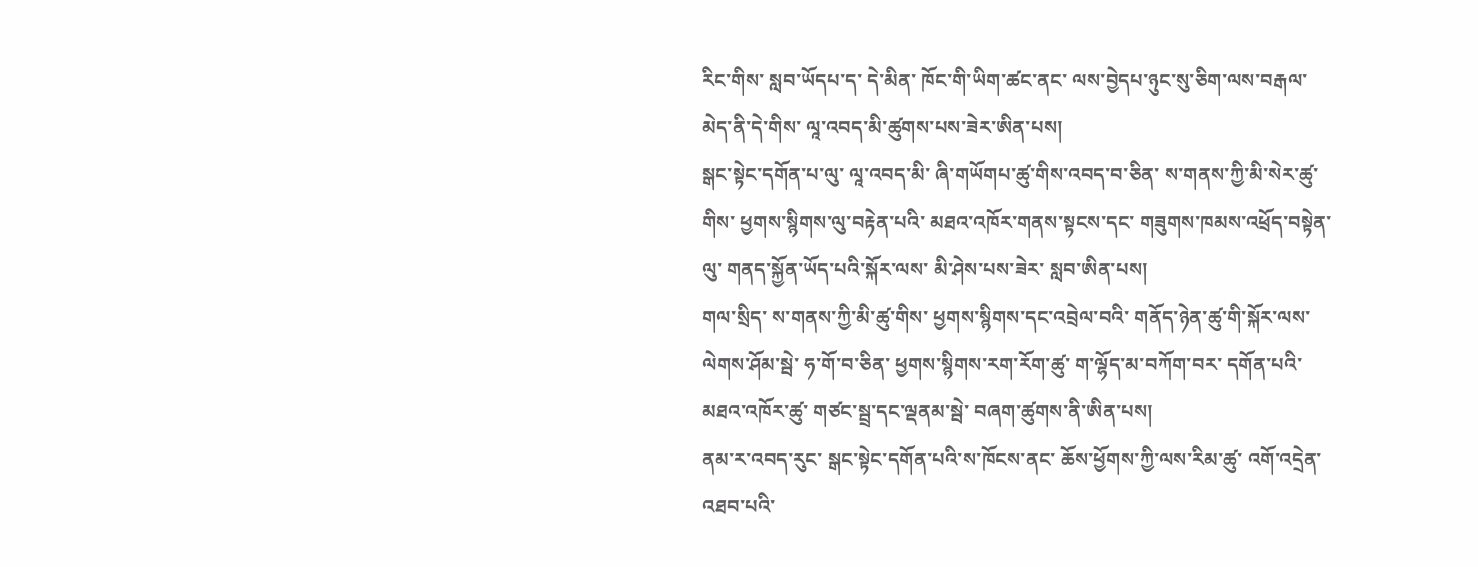རིང་གིས་ སླབ་ཡོདཔ་ད་ དེ་མིན་ ཁོང་གི་ཡིག་ཚང་ནང་ ལས་བྱེདཔ་ཉུང་སུ་ཅིག་ལས་བརྒལ་མེད་ནི་དེ་གིས་ ལཱ་འབད་མི་ཚུགས་པས་ཟེར་ཨིན་པས།
སྒང་སྟེང་དགོན་པ་ལུ་ ལཱ་འབད་མི་ ཞི་གཡོགཔ་ཚུ་གིས་འབད་བ་ཅིན་ ས་གནས་ཀྱི་མི་སེར་ཚུ་གིས་ ཕྱགས་སྙིགས་ལུ་བརྟེན་པའི་ མཐའ་འཁོར་གནས་སྟངས་དང་ གཟུགས་ཁམས་འཕྲོད་བསྟེན་ལུ་ གནད་སྐྱོན་ཡོད་པའི་སྐོར་ལས་ མི་ཤེས་པས་ཟེར་ སླབ་ཨིན་པས།
གལ་སྲིད་ ས་གནས་ཀྱི་མི་ཚུ་གིས་ ཕྱགས་སྙིགས་དང་འབྲེལ་བའི་ གནོད་ཉེན་ཚུ་གི་སྐོར་ལས་ ལེགས་ཤོམ་སྦེ་ ཧ་གོ་བ་ཅིན་ ཕྱགས་སྙིགས་རག་རོག་ཚུ་ ག་ལྷོད་མ་བཀོག་བར་ དགོན་པའི་མཐའ་འཁོར་ཚུ་ གཙང་སྦྲ་དང་ལྡནམ་སྦེ་ བཞག་ཚུགས་ནི་ཨིན་པས།
ནམ་ར་འབད་རུང་ སྒང་སྟེང་དགོན་པའི་ས་ཁོངས་ནང་ ཆོས་ཕྱོགས་ཀྱི་ལས་རིམ་ཚུ་ འགོ་འདྲེན་འཐབ་པའི་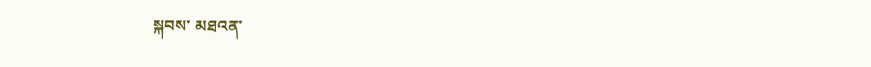སྐབས་ མཐའན་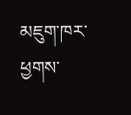མཇུག་ཁར་ ཕྱགས་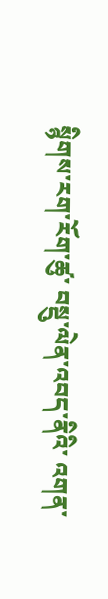སྙིགས་རག་རོག་ཚུ་ བསྡུ་ལེན་འབད་ནིའི་ འགན་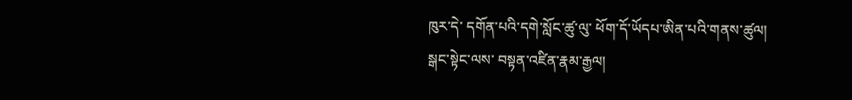ཁུར་དེ་ དགོན་པའི་དགེ་སློང་ཚུ་ལུ་ ཕོག་དོ་ཡོདཔ་ཨིན་པའི་གནས་ཚུལ།
སྒང་སྟེང་ལས་ བསྟན་འཛིན་རྣམ་རྒྱལ།